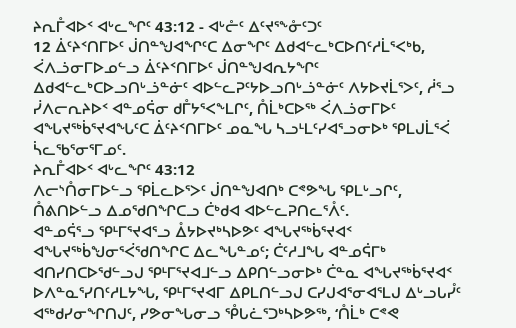ᔨᕆᒤᐊᐅᑉ ᐊᒡᓚᖏᑦ 43:12 - ᐊᒡᓔᑦ ᐃᑦᔪᕐᖕᓁᑦᑐᑦ
12 ᐄᑦᔨᑉᑎᒥᐅᑦ ᒎᑎᓐᖑᐊᖏᑦᑕ ᐃᓂᖏᑦ ᐃᑯᐊᓪᓚᒃᑕᐅᑎᑦᓱᒫᕐᐸᒃᑲ, ᐹᐱᓘᓂᒥᐅᓄᓪᓗ ᐄᑦᔨᑉᑎᒥᐅᑦ ᒎᑎᓐᖑᐊᕆᔭᖏᑦ ᐃᑯᐊᓪᓚᒃᑕᐅᓗᑎᒡᓘᓐᓃᑦ ᐊᐅᓪᓚᕈᑦᔭᐅᓗᑎᒡᓘᓐᓃᑦ ᐱᔭᐅᔪᒫᕐᐳᑦ, ᓲᕐᓗ ᓰᐱᓕᕆᔨᐅᑉ ᐊᓐᓄᕌᓂ ᑯᒤᔭᕐᐸᖕᒪᒋᑦ, ᑍᒫᒃᑕᐅᖅ ᐹᐱᓘᓂᒥᐅᑦ ᐊᖓᔪᖅᑳᕐᔪᐊᖓᑦᑕ ᐄᑦᔨᑉᑎᒥᐅᑦ ᓄᓇᖓ ᓴᓗᒻᒪᑦᓯᐊᕐᓗᓂᐅᒃ ᕿᒪᒍᒫᕐᐹ ᓵᓚᖃᕐᓂᕐᒥᓄᑦ.
ᔨᕆᒤᐊᐅᑉ ᐊᒡᓚᖏᑦ 43:12
ᐱᓕᔅᑍᓂᒥᐅᓪᓗ ᕿᒫᓚᐅᕐᐳᑦ ᒎᑎᓐᖑᐊᑎᒃ ᑕᕝᕗᖓ ᕿᒪᒡᓗᒋᑦ, ᑍᕕᑎᐅᓪᓗ ᐃᓄᖁᑎᖏᑕᓗ ᑖᒃᑯᐊ ᐊᐅᓪᓚᕈᑎᓚᕐᐰᑦ.
ᐊᓐᓄᕌᕐᓗ ᕿᒻᒥᕐᔪᐊᕐᓗ ᐂᔭᐅᔪᒃᓴᐅᕗᑦ ᐊᖓᔪᖅᑳᕐᔪᐊᑉ ᐊᖓᔪᖅᑳᖑᓂᕐᐹᖁᑎᖏᑕ ᐃᓚᖓᓐᓄᑦ; ᑖᑦᓱᒧᖓ ᐊᓐᓄᕌᒥᒃ ᐊᑎᓯᑎᑕᐅᖁᓪᓗᒍ ᕿᒻᒥᕐᔪᐊᒧᓪᓗ ᐃᑭᑎᓪᓗᓂᐅᒃ ᑖᓐᓇ ᐊᖓᔪᖅᑳᕐᔪᐊᑉ ᐅᐱᓐᓇᕐᓯᑎᑦᓱᒪᔭᖓ, ᕿᒻᒥᕐᔪᐊᒥ ᐃᑭᒪᑎᓪᓗᒍ ᑕᓯᒍᐊᕐᓂᐊᕐᒪᒍ ᐃᒡᓗᒐᓮᑦ ᐊᖅᑯᓯᓂᖏᑎᒍᑦ, ᓯᕗᓂᖓᓂᓗ ᕾᒐᓛᕐᑐᒃᓴᐅᕗᖅ, ‘ᑍᒫᒃ ᑕᕝᕙ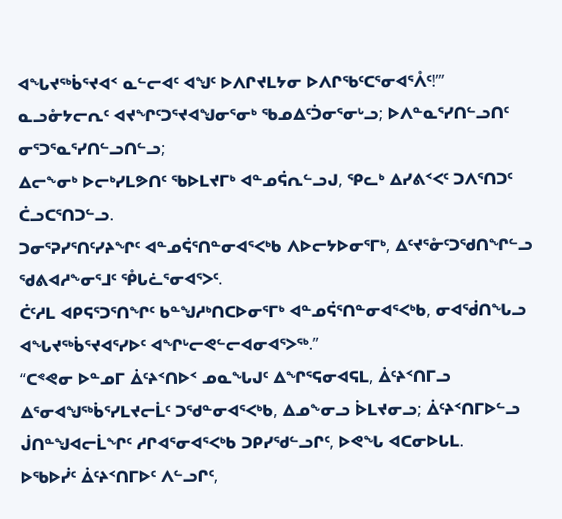ᐊᖓᔪᖅᑳᕐᔪᐊᑉ ᓇᓪᓕᐊᑦ ᐊᖑᑦ ᐅᐱᒋᔪᒪᔭᓂ ᐅᐱᒋᖃᑦᑕᕐᓂᐊᕐᐰᑦ!’”
ᓇᓗᓁᔭᓕᕆᑦ ᐊᔪᖏᑦᑐᕐᔪᐊᖑᓂᕐᓂᒃ ᖃᓄᐃᑦᑑᓂᕐᓂᒡᓗ; ᐅᐱᓐᓇᕐᓯᑎᓪᓗᑎᑦ ᓂᕐᑐᕐᓇᕐᓯᑎᓪᓗᑎᓪᓗ;
ᐃᓕᖕᓂᒃ ᐅᓕᒃᓯᒪᕗᑎᑦ ᖃᐅᒪᔪᒥᒃ ᐊᓐᓄᕌᕆᓪᓗᒍ, ᕿᓚᒃ ᐃᓯᕕᑉᐸᑦ ᑐᐱᕐᑎᑐᑦ ᑖᓗᑕᕐᑎᑐᓪᓗ.
ᑐᓂᕐᕈᓯᕐᑎᑦᓯᔨᖏᑦ ᐊᓐᓄᕌᕐᑎᓐᓂᐊᕐᐸᒃᑲ ᐱᐅᓕᔭᐅᓂᕐᒥᒃ, ᐃᑦᔪᕐᓁᑦᑐᖁᑎᖏᓪᓗ ᖁᕕᐊᓱᖕᓂᕐᒧᑦ ᕾᒐᓛᕐᓂᐊᕐᐳᑦ.
ᑖᑦᓱᒪ ᐊᑭᕋᕐᑐᕐᑎᖏᑦ ᑲᓐᖑᓱᒃᑎᑕᐅᓂᕐᒥᒃ ᐊᓐᓄᕌᕐᑎᓐᓂᐊᕐᐸᒃᑲ, ᓂᐊᖂᑎᖓᓗ ᐊᖓᔪᖅᑳᕐᔪᐊᕐᓯᐅᑦ ᐊᖏᒡᓕᕙᓪᓕᐊᓂᐊᕐᐳᖅ.”
“ᑕᕝᕙᓂ ᐅᓐᓄᒥ ᐄᑦᔨᑉᑎᐅᑉ ᓄᓇᖓᒍᑦ ᐃᖏᕐᕋᓂᐊᕋᒪ, ᐄᑦᔨᑉᑎᒥᓗ ᐃᕐᓂᐊᖑᖅᑳᕐᓯᒪᔪᓕᒫᑦ ᑐᖁᓐᓂᐊᕐᐸᒃᑲ, ᐃᓄᖕᓂᓗ ᐆᒪᔪᓂᓗ; ᐄᑦᔨᑉᑎᒥᐅᓪᓗ ᒎᑎᓐᖑᐊᓕᒫᖏᑦ ᓱᒋᐊᕐᓂᐊᕐᐸᒃᑲ ᑐᑭᓯᖁᓪᓗᒋᑦ, ᐅᕙᖓ ᐊᑕᓂᐅᒐᒪ.
ᐅᖃᐅᓰᑦ ᐄᑦᔨᑉᑎᒥᐅᑦ ᐱᓪᓗᒋᑦ,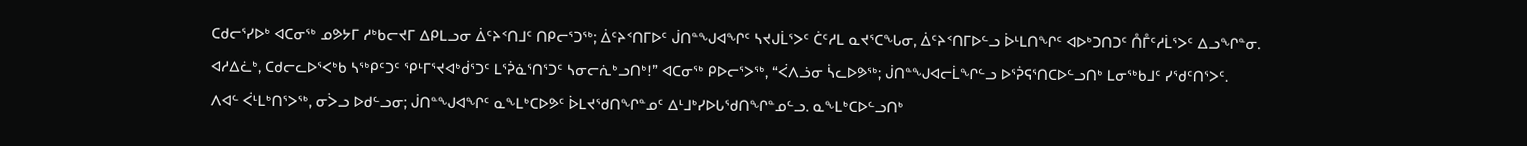ᑕᑯᓕᕐᓯᐅᒃ ᐊᑕᓂᖅ ᓄᕗᔭᒥ ᓱᒃᑲᓕᔪᒥ ᐃᑭᒪᓗᓂ ᐄᑦᔨᑉᑎᒧᑦ ᑎᑭᓕᕐᑐᖅ; ᐄᑦᔨᑉᑎᒥᐅᑦ ᒎᑎᓐᖑᐊᖏᑦ ᓴᔪᒍᒫᕐᐳᑦ ᑖᑦᓱᒪ ᓇᔪᕐᑕᖓᓂ, ᐄᑦᔨᑉᑎᒥᐅᓪᓗ ᐆᒻᒪᑎᖏᑦ ᐊᐅᒃᑐᑎᑐᑦ ᑍᒤᑦᓱᒫᕐᐳᑦ ᐃᓗᖏᓐᓂ.
ᐊᓱᐃᓛᒃ, ᑕᑯᓕᓚᐅᕐᐸᒃᑲ ᓴᖅᑭᑦᑐᑦ ᕿᒻᒥᕐᔪᐊᒃᑰᕐᑐᑦ ᒪᕐᕉᓈᕐᑎᕐᑐᑦ ᓴᓂᓕᕇᒃᓗᑎᒃ!” ᐊᑕᓂᖅ ᑭᐅᓕᕐᐳᖅ, “ᐹᐱᓘᓂ ᓵᓚᐅᕗᖅ; ᒎᑎᓐᖑᐊᓕᒫᖏᓪᓗ ᐅᕐᕉᕋᕐᑎᑕᐅᓪᓗᑎᒃ ᒪᓂᖅᑲᒧᑦ ᓯᖁᑦᑎᕐᐳᑦ.
ᐱᐊᓪ ᐹᒻᒪᒃᑎᕐᐳᖅ, ᓂᐴᓗ ᐅᑯᓪᓗᓂ; ᒎᑎᓐᖑᐊᖏᑦ ᓇᖕᒪᒃᑕᐅᕗᑦ ᐆᒪᔪᖁᑎᖏᓐᓄᑦ ᐃᒻᒧᒃᓯᐅᒐᖁᑎᖏᓐᓄᓪᓗ. ᓇᖕᒪᒃᑕᐅᓪᓗᑎᒃ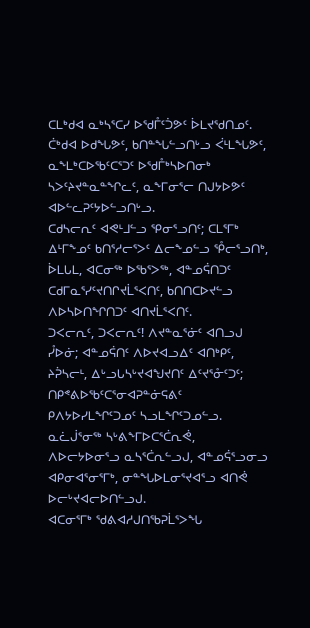ᑕᒪᒃᑯᐊ ᓇᒃᓴᕐᑕᓯ ᐅᖁᒤᑦᑑᕗᑦ ᐆᒪᔪᖁᑎᓄᑦ.
ᑖᒃᑯᐊ ᐅᑯᖓᕗᑦ, ᑲᑎᓐᖓᓪᓗᑎᒡᓗ ᐹᒻᒪᖓᕗᑦ, ᓇᖕᒪᒃᑕᐅᖃᑦᑕᕐᑐᑦ ᐅᖁᒤᒃᓴᐅᑎᓂᒃ ᓴᐳᑦᔨᔪᓐᓇᓐᖏᓚᑦ, ᓇᖕᒥᓂᕐᓕ ᑎᒍᔭᐅᕗᑦ ᐊᐅᓪᓚᕈᑦᔭᐅᓪᓗᑎᒡᓗ.
ᑕᑯᓴᓕᕆᑦ ᐊᕙᒻᒧᓪᓗ ᕿᓂᕐᓗᑎᑦ; ᑕᒪᕐᒥᒃ ᐃᒻᒥᖕᓄᑦ ᑲᑎᕐᓱᓕᕐᐳᑦ ᐃᓕᖕᓄᓪᓗ ᕾᓕᕐᓗᑎᒃ, ᐆᒪᒐᒪ, ᐊᑕᓂᖅ ᐅᖃᕐᐳᖅ, ᐊᓐᓄᕌᑎᑐᑦ ᑕᑯᒥᓇᕐᓯᑦᔪᑎᒋᔪᒫᕐᐸᑎᑦ, ᑲᑎᑎᑕᐅᔪᓪᓗ ᐱᐅᓴᐅᑎᖏᑎᑐᑦ ᐊᑎᔪᒫᕐᐸᑎᑦ.
ᑐᐸᓕᕆᑦ, ᑐᐸᓕᕆᑦ! ᐱᔪᓐᓇᕐᓃᑦ ᐊᑎᓗᒍ ᓮᐅᓃ; ᐊᓐᓄᕌᑎᑦ ᐱᐅᔪᐊᓗᐃᑦ ᐊᑎᒃᑭᑦ, ᔨᕉᓴᓕᒻ, ᐃᒡᓗᒐᓴᒡᔪᐊᖑᔪᑎᑦ ᐃᑦᔪᕐᓁᑦᑐᑦ; ᑎᑭᕝᕕᐅᖃᑦᑕᕐᓂᐊᕈᓐᓃᕋᕕᑦ ᑭᐱᔭᐅᓯᒪᖏᑦᑐᓄᑦ ᓴᓗᒪᖏᑦᑐᓄᓪᓗ.
ᓇᓛᒎᕐᓂᖅ ᓴᒡᕕᖕᒥᐅᑕᕐᑖᕆᕚ, ᐱᐅᓕᔭᐅᓂᕐᓗ ᓇᓴᕐᑖᕆᓪᓗᒍ, ᐊᓐᓄᕌᕐᓗᓂᓗ ᐊᑭᓂᐊᕐᓂᕐᒥᒃ, ᓂᓐᖓᐅᒪᓂᕐᔪᐊᕐᓗ ᐊᑎᕚ ᐅᓕᒡᔪᐊᓕᐅᑎᓪᓗᒍ.
ᐊᑕᓂᕐᒥᒃ ᖁᕕᐊᓱᒍᑎᖃᕈᒫᕐᐳᖓ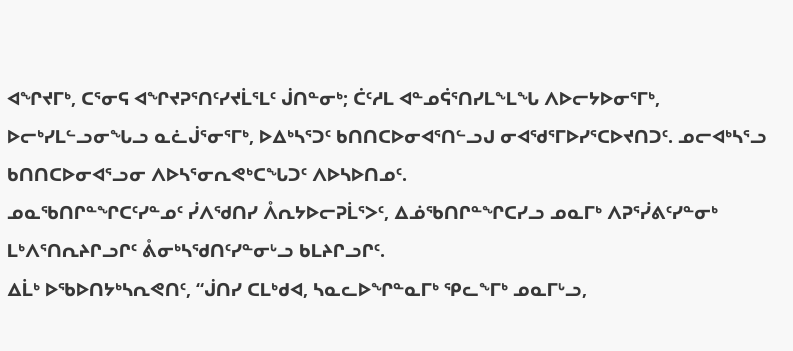ᐊᖏᔪᒥᒃ, ᑕᕐᓂᕋ ᐊᖏᔪᕈᕐᑎᑦᓯᔪᒫᕐᒪᑦ ᒎᑎᓐᓂᒃ; ᑖᑦᓱᒪ ᐊᓐᓄᕌᕐᑎᓯᒪᖕᒪᖓ ᐱᐅᓕᔭᐅᓂᕐᒥᒃ, ᐅᓕᒃᓯᒪᓪᓗᓂᖓᓗ ᓇᓛᒎᕐᓂᕐᒥᒃ, ᐅᐃᒃᓴᕐᑐᑦ ᑲᑎᑎᑕᐅᓂᐊᕐᑎᓪᓗᒍ ᓂᐊᖁᕐᒥᐅᓯᕐᑕᐅᔪᑎᑐᑦ. ᓄᓕᐊᒃᓴᕐᓗ ᑲᑎᑎᑕᐅᓂᐊᕐᓗᓂ ᐱᐅᓴᕐᓂᕆᕙᒃᑕᖓᑐᑦ ᐱᐅᓴᐅᑎᓄᑦ.
ᓄᓇᖃᑎᒋᓐᖏᑕᑦᓯᓐᓄᑦ ᓰᐱᖁᑎᓯ ᐰᕆᔭᐅᓕᕈᒫᕐᐳᑦ, ᐃᓅᖃᑎᒋᓐᖏᑕᓯᓗ ᓄᓇᒥᒃ ᐱᕈᕐᓰᕕᑦᓯᓐᓂᒃ ᒪᒃᐱᕐᑎᕆᔨᒋᓗᒋᑦ ᕔᓂᒃᓴᖁᑎᑦᓯᓐᓂᒡᓗ ᑲᒪᔨᒋᓗᒋᑦ.
ᐃᒫᒃ ᐅᖃᐅᑎᔭᒃᓴᕆᕙᑎᑦ, “ᒎᑎᓯ ᑕᒪᒃᑯᐊ, ᓴᓇᓚᐅᖏᓐᓇᒥᒃ ᕿᓚᖕᒥᒃ ᓄᓇᒥᒡᓗ,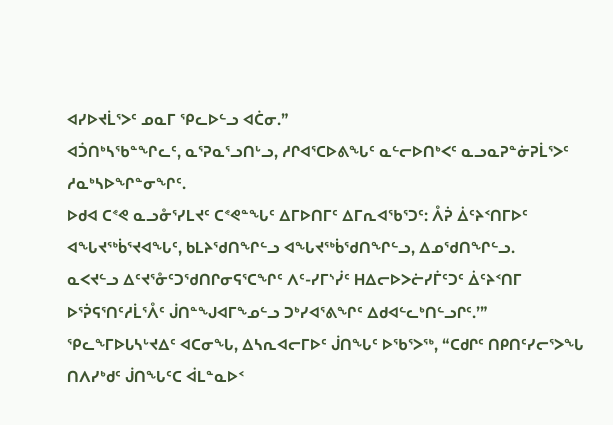ᐊᓯᐅᔪᒫᕐᐳᑦ ᓄᓇᒥ ᕿᓚᐅᓪᓗ ᐊᑖᓂ.”
ᐊᑑᑎᒃᓴᖃᓐᖏᓚᑦ, ᓇᕐᕈᓇᕐᓗᑎᒡᓗ, ᓱᒋᐊᕐᑕᐅᕕᖓᑦ ᓇᓪᓕᐅᑎᒃᐸᑦ ᓇᓗᓇᕈᓐᓃᕈᒫᕐᐳᑦ ᓱᓇᒃᓴᐅᖏᓐᓂᖏᑦ.
ᐅᑯᐊ ᑕᕝᕙ ᓇᓗᓁᕐᓯᒪᔪᑦ ᑕᕝᕙᓐᖓᑦ ᐃᒥᐅᑎᒥᑦ ᐃᒥᕆᐊᖃᕐᑐᑦ: ᐰᕉ ᐄᑦᔨᑉᑎᒥᐅᑦ ᐊᖓᔪᖅᑳᕐᔪᐊᖓᑦ, ᑲᒪᔨᖁᑎᖏᓪᓗ ᐊᖓᔪᖅᑳᖁᑎᖏᓪᓗ, ᐃᓄᖁᑎᖏᓪᓗ.
ᓇᐸᔪᓪᓗ ᐃᑦᔪᕐᓁᑦᑐᖁᑎᒋᓂᕋᕐᑕᖏᑦ ᐱᑦ-ᓯᒥᔅᓰᑦ ᕼᐃᓕᐅᐳᓖᓯᒦᑦᑐᑦ ᐄᑦᔨᑉᑎᒥ ᐅᕐᕉᕋᕐᑎᑦᓱᒫᕐᐰᑦ ᒎᑎᓐᖑᐊᒥᖕᓄᓪᓗ ᑐᒃᓯᐊᕐᕕᖏᑦ ᐃᑯᐊᓪᓚᒃᑎᓪᓗᒋᑦ.’”
ᕿᓚᖕᒥᐅᒐᓴᒡᔪᐃᑦ ᐊᑕᓂᖓ, ᐃᓴᕆᐊᓕᒥᐅᑦ ᒎᑎᖓᑦ ᐅᖃᕐᐳᖅ, “ᑕᑯᒋᑦ ᑎᑭᑎᑦᓯᓕᕐᐳᖓ ᑎᐱᓯᒃᑯᑦ ᒎᑎᖓᑦᑕ ᐋᒪᓐᓇᐅᑉ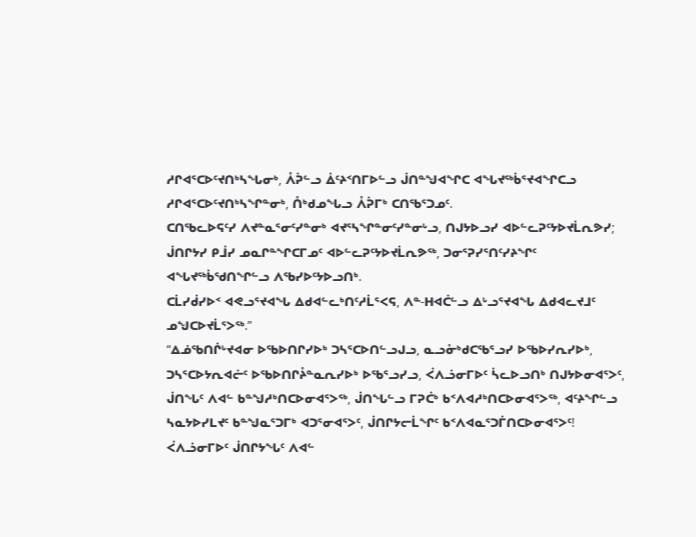ᓱᒋᐊᕐᑕᐅᑦᔪᑎᒃᓴᖓᓂᒃ, ᐰᕉᓪᓗ ᐄᑦᔨᑉᑎᒥᐅᓪᓗ ᒎᑎᓐᖑᐊᖏᑕ ᐊᖓᔪᖅᑳᕐᔪᐊᖏᑕᓗ ᓱᒋᐊᕐᑕᐅᑦᔪᑎᒃᓴᖏᓐᓂᒃ, ᑍᒃᑯᓄᖓᓗ ᐰᕉᒥᒃ ᑕᑎᖃᕐᑐᓄᑦ.
ᑕᑎᖃᓚᐅᕋᑦᓯ ᐱᔪᓐᓇᕐᓂᑦᓯᓐᓂᒃ ᐊᔪᕐᓴᖏᓐᓂᑦᓯᓐᓂᒡᓗ, ᑎᒍᔭᐅᓗᓯ ᐊᐅᓪᓚᕈᑦᔭᐅᔪᒫᕆᕗᓯ; ᒎᑎᒋᔭᓯ ᑭᒨᓯ ᓄᓇᒋᓐᖏᑕᒥᓄᑦ ᐊᐅᓪᓚᕈᑦᔭᐅᔪᒫᕆᕗᖅ, ᑐᓂᕐᕈᓯᕐᑎᑦᓯᔨᖏᑦ ᐊᖓᔪᖅᑳᖁᑎᖏᓪᓗ ᐱᖃᓯᐅᑦᔭᐅᓗᑎᒃ.
ᑕᒫᓯᑰᓯᐅᑉ ᐊᕙᓗᕐᔪᐊᖓ ᐃᑯᐊᓪᓚᒃᑎᑦᓱᒫᕐᐸᕋ, ᐱᓐ-ᕼᐊᑖᓪᓗ ᐃᒡᓗᕐᔪᐊᖓ ᐃᑯᐊᓚᔪᒧᑦ ᓄᖑᑕᐅᔪᒫᕐᐳᖅ.”
“ᐃᓅᖃᑎᒌᒡᔪᐊᓂ ᐅᖃᐅᑎᒋᓯᐅᒃ ᑐᓴᕐᑕᐅᑎᓪᓗᒍᓗ, ᓇᓗᓁᒃᑯᑕᖃᕐᓗᓯ ᐅᖃᐅᓯᕆᓯᐅᒃ, ᑐᓴᕐᑕᐅᔭᕆᐊᓖᑦ ᐅᖃᐅᑎᒋᔧᓐᓇᕆᓯᐅᒃ ᐅᖃᕐᓗᓯᓗ, ᐹᐱᓘᓂᒥᐅᑦ ᓵᓚᐅᓗᑎᒃ ᑎᒍᔭᐅᓂᐊᕐᐳᑦ, ᒎᑎᖓᑦ ᐱᐊᓪ ᑲᓐᖑᓱᒃᑎᑕᐅᓂᐊᕐᐳᖅ, ᒎᑎᖓᓪᓗ ᒥᕈᑖᒃ ᑲᑉᐱᐊᓱᒃᑎᑕᐅᓂᐊᕐᐳᖅ, ᐊᑦᔨᖏᓪᓗ ᓴᓇᔭᐅᓯᒪᔪᑦ ᑲᓐᖑᓇᕐᑐᒥᒃ ᐊᑐᕐᓂᐊᕐᐳᑦ, ᒎᑎᒋᔭᓕᒫᖏᑦ ᑲᑉᐱᐊᓇᕐᑐᒦᑎᑕᐅᓂᐊᕐᐳᑦ!
ᐹᐱᓘᓂᒥᐅᑦ ᒎᑎᒋᔭᖓᑦ ᐱᐊᓪ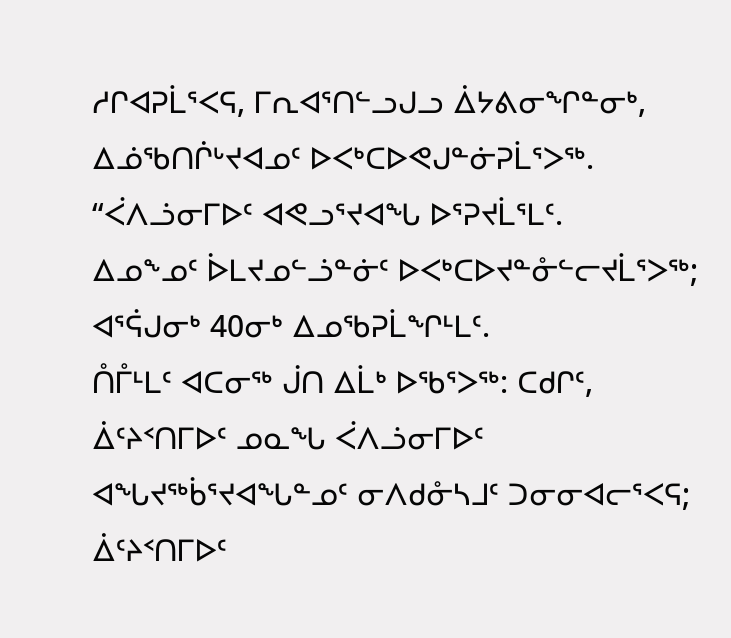ᓱᒋᐊᕈᒫᕐᐸᕋ, ᒥᕆᐊᕐᑎᓪᓗᒍᓗ ᐄᔭᕕᓂᖏᓐᓂᒃ, ᐃᓅᖃᑎᒌᒡᔪᐊᓄᑦ ᐅᐸᒃᑕᐅᕙᒍᓐᓃᕈᒫᕐᐳᖅ. “ᐹᐱᓘᓂᒥᐅᑦ ᐊᕙᓗᕐᔪᐊᖓ ᐅᕐᕈᔪᒫᕐᒪᑦ.
ᐃᓄᖕᓄᑦ ᐆᒪᔪᓄᓪᓘᓐᓃᑦ ᐅᐸᒃᑕᐅᔪᓐᓁᓪᓕᔪᒫᕐᐳᖅ; ᐊᕐᕌᒍᓂᒃ 40ᓂᒃ ᐃᓄᖃᕈᒫᖏᒻᒪᑦ.
ᑍᒤᒻᒪᑦ ᐊᑕᓂᖅ ᒎᑎ ᐃᒫᒃ ᐅᖃᕐᐳᖅ: ᑕᑯᒋᑦ, ᐄᑦᔨᑉᑎᒥᐅᑦ ᓄᓇᖓ ᐹᐱᓘᓂᒥᐅᑦ ᐊᖓᔪᖅᑳᕐᔪᐊᖓᓐᓄᑦ ᓂᐱᑯᓁᓴᒧᑦ ᑐᓂᓂᐊᓕᕐᐸᕋ; ᐄᑦᔨᑉᑎᒥᐅᑦ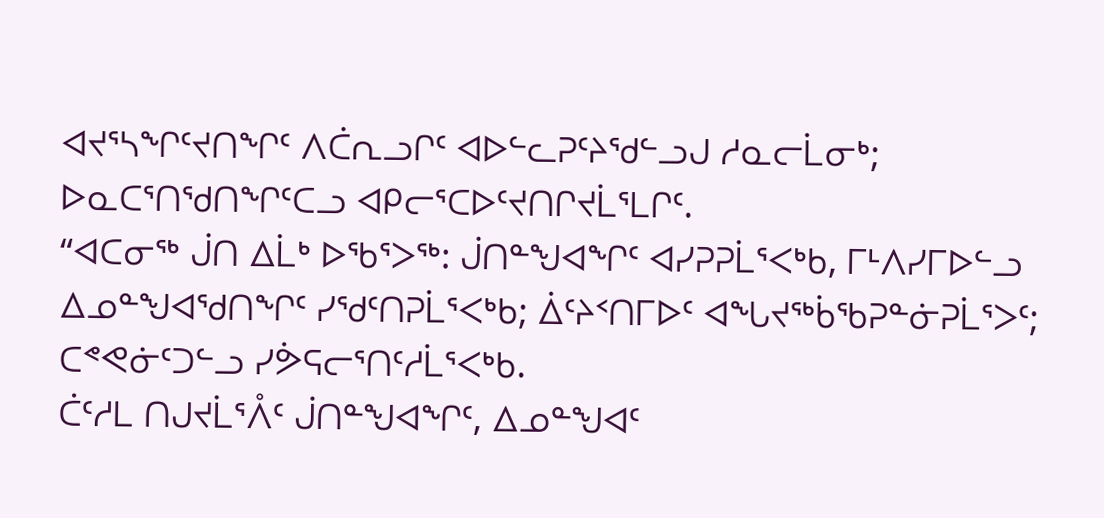ᐊᔪᕐᓴᖏᑦᔪᑎᖏᑦ ᐱᑖᕆᓗᒋᑦ ᐊᐅᓪᓚᕈᑦᔨᖁᓪᓗᒍ ᓱᓇᓕᒫᓂᒃ; ᐅᓇᑕᕐᑎᖁᑎᖏᑦᑕᓗ ᐊᑭᓕᕐᑕᐅᑦᔪᑎᒋᔪᒫᕐᒪᒋᑦ.
“ᐊᑕᓂᖅ ᒎᑎ ᐃᒫᒃ ᐅᖃᕐᐳᖅ: ᒎᑎᓐᖑᐊᖏᑦ ᐊᓯᕈᕈᒫᕐᐸᒃᑲ, ᒥᒻᐱᓯᒥᐅᓪᓗ ᐃᓄᓐᖑᐊᖁᑎᖏᑦ ᓯᖁᑦᑎᕈᒫᕐᐸᒃᑲ; ᐄᑦᔨᑉᑎᒥᐅᑦ ᐊᖓᔪᖅᑳᖃᕈᓐᓃᕈᒫᕐᐳᑦ; ᑕᕝᕙᓃᑦᑐᓪᓗ ᓯᕘᕋᓕᕐᑎᑦᓱᒫᕐᐸᒃᑲ.
ᑖᑦᓱᒪ ᑎᒍᔪᒫᕐᐰᑦ ᒎᑎᓐᖑᐊᖏᑦ, ᐃᓄᓐᖑᐊᑦ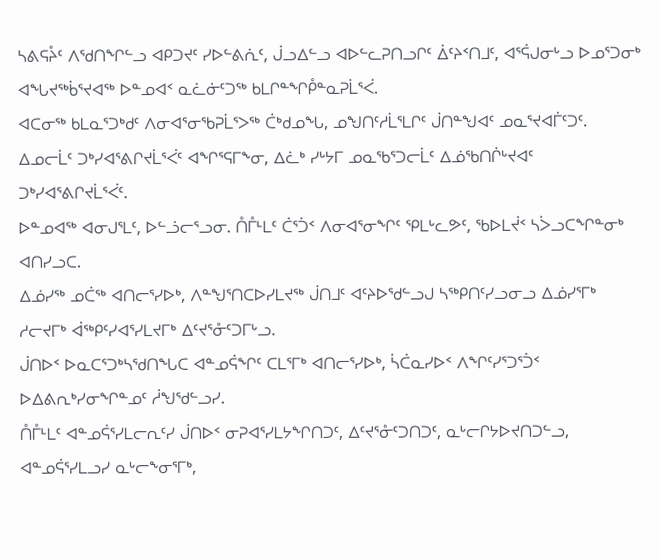ᓴᕕᕋᔧᑦ ᐱᖁᑎᖏᓪᓗ ᐊᑭᑐᔪᑦ ᓯᐅᓪᕕᕇᑦ, ᒎᓗᐃᓪᓗ ᐊᐅᓪᓚᕈᑎᓗᒋᑦ ᐄᑦᔨᑉᑎᒧᑦ, ᐊᕐᕌᒍᓂᒡᓗ ᐅᓄᕐᑐᓂᒃ ᐊᖓᔪᖅᑳᕐᔪᐊᖅ ᐅᓐᓄᐊᑉ ᓇᓛᓃᑦᑐᖅ ᑲᒪᒋᓐᖏᑬᓐᓇᕈᒫᕐᐹ.
ᐊᑕᓂᖅ ᑲᒪᓇᕐᑐᒃᑯᑦ ᐱᓂᐊᕐᓂᖃᕈᒫᕐᐳᖅ ᑖᒃᑯᓄᖓ, ᓄᖑᑎᑦᓱᒫᕐᒪᒋᑦ ᒎᑎᓐᖑᐊᑦ ᓄᓇᕐᔪᐊᒦᑦᑐᑦ. ᐃᓄᓕᒫᑦ ᑐᒃᓯᐊᕐᕕᒋᔪᒫᕐᐹᑦ ᐊᖏᕐᕋᒥᖕᓂ, ᐃᓛᒃ ᓯᒡᔭᒥ ᓄᓇᖃᕐᑐᓕᒫᑦ ᐃᓅᖃᑎᒌᒡᔪᐊᑦ ᑐᒃᓯᐊᕐᕕᒋᔪᒫᕐᐹᑦ.
ᐅᓐᓄᐊᖅ ᐊᓂᒍᕐᒪᑦ, ᐅᓪᓘᓕᕐᓗᓂ. ᑍᒤᒻᒪᑦ ᑖᕐᑑᑉ ᐱᓂᐊᕐᓂᖏᑦ ᕿᒪᒡᓚᕗᑦ, ᖃᐅᒪᔫᑉ ᓴᐴᓗᑕᖏᓐᓂᒃ ᐊᑎᓯᓗᑕ.
ᐃᓅᓯᖅ ᓄᑖᖅ ᐊᑎᓕᕐᓯᐅᒃ, ᐱᓐᖑᕐᑎᑕᐅᓯᒪᔪᖅ ᒎᑎᒧᑦ ᐊᑦᔨᐅᖁᓪᓗᒍ ᓴᖅᑭᑎᑦᓯᓗᓂᓗ ᐃᓅᓯᕐᒥᒃ ᓱᓕᔪᒥᒃ ᐋᖅᑭᑦᓯᐊᕐᓯᒪᔪᒥᒃ ᐃᑦᔪᕐᓁᑦᑐᒥᒡᓗ.
ᒎᑎᐅᑉ ᐅᓇᑕᕐᑐᒃᓴᖁᑎᖓᑕ ᐊᓐᓄᕌᖏᑦ ᑕᒪᕐᒥᒃ ᐊᑎᓕᕐᓯᐅᒃ, ᓵᑖᓇᓯᐅᑉ ᐱᖏᑦᓯᕐᑐᕐᑑᑉ ᐅᐃᕕᕆᒃᓯᓂᖏᓐᓄᑦ ᓲᖑᖁᓪᓗᓯ.
ᑍᒤᒻᒪᑦ ᐊᓐᓄᕌᕐᓯᒪᓕᕆᑦᓯ ᒎᑎᐅᑉ ᓂᕈᐊᕐᓯᒪᔭᖏᑎᑐᑦ, ᐃᑦᔪᕐᓁᑦᑐᑎᑐᑦ, ᓇᒡᓕᒋᔭᐅᔪᑎᑐᓪᓗ, ᐊᓐᓄᕌᕐᓯᒪᓗᓯ ᓇᒡᓕᖕᓂᕐᒥᒃ,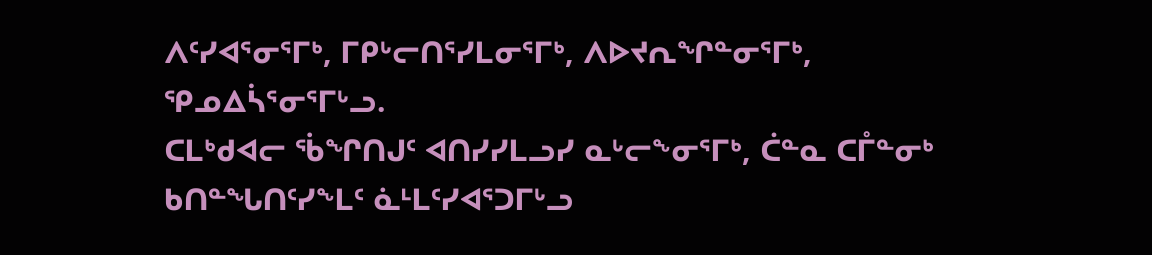ᐱᑦᓯᐊᕐᓂᕐᒥᒃ, ᒥᑭᒡᓕᑎᕐᓯᒪᓂᕐᒥᒃ, ᐱᐅᔪᕆᖏᓐᓂᕐᒥᒃ, ᕿᓄᐃᓵᕐᓂᕐᒥᒡᓗ.
ᑕᒪᒃᑯᐊᓕ ᖄᖏᑎᒍᑦ ᐊᑎᓯᓯᒪᓗᓯ ᓇᒡᓕᖕᓂᕐᒥᒃ, ᑖᓐᓇ ᑕᒤᓐᓂᒃ ᑲᑎᓐᖓᑎᑦᓯᖕᒪᑦ ᓈᒻᒪᑦᓯᐊᕐᑐᒥᒡᓗ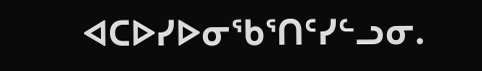ᐊᑕᐅᓯᐅᓂᖃᕐᑎᑦᓯᓪᓗᓂ.